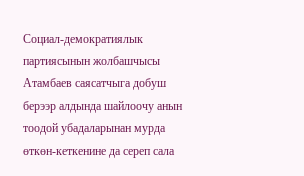Социал-демократиялык партиясынын жолбашчысы Атамбаев саясатчыга добуш берээр алдында шайлоочу анын тоодой убадаларынан мурда өткөн-кеткенине да сереп сала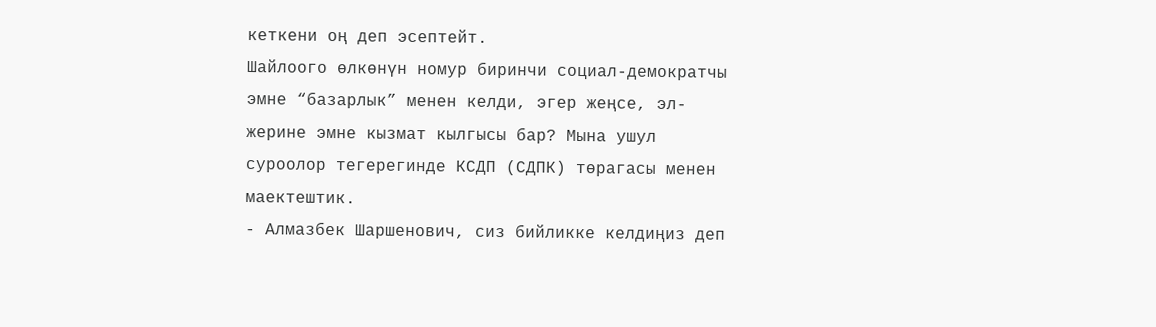кеткени оң деп эсептейт.
Шайлоого өлкөнүн номур биринчи социал-демократчы эмне “базарлык” менен келди, эгер жеңсе, эл-жерине эмне кызмат кылгысы бар? Мына ушул суроолор тегерегинде КСДП (СДПК) төрагасы менен маектештик.
- Алмазбек Шаршенович, сиз бийликке келдиңиз деп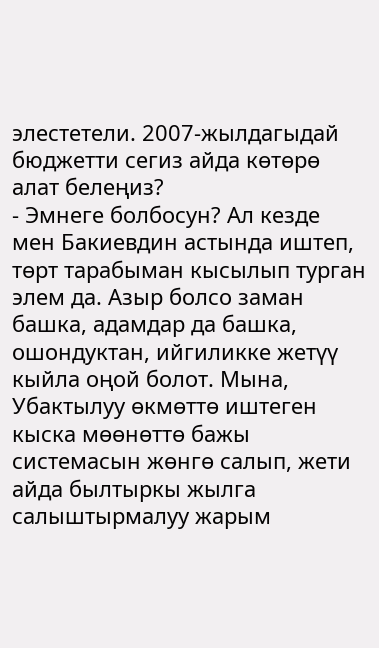элестетели. 2007-жылдагыдай бюджетти сегиз айда көтөрө алат белеңиз?
- Эмнеге болбосун? Ал кезде мен Бакиевдин астында иштеп, төрт тарабыман кысылып турган элем да. Азыр болсо заман башка, адамдар да башка, ошондуктан, ийгиликке жетүү кыйла оңой болот. Мына, Убактылуу өкмөттө иштеген кыска мөөнөттө бажы системасын жөнгө салып, жети айда былтыркы жылга салыштырмалуу жарым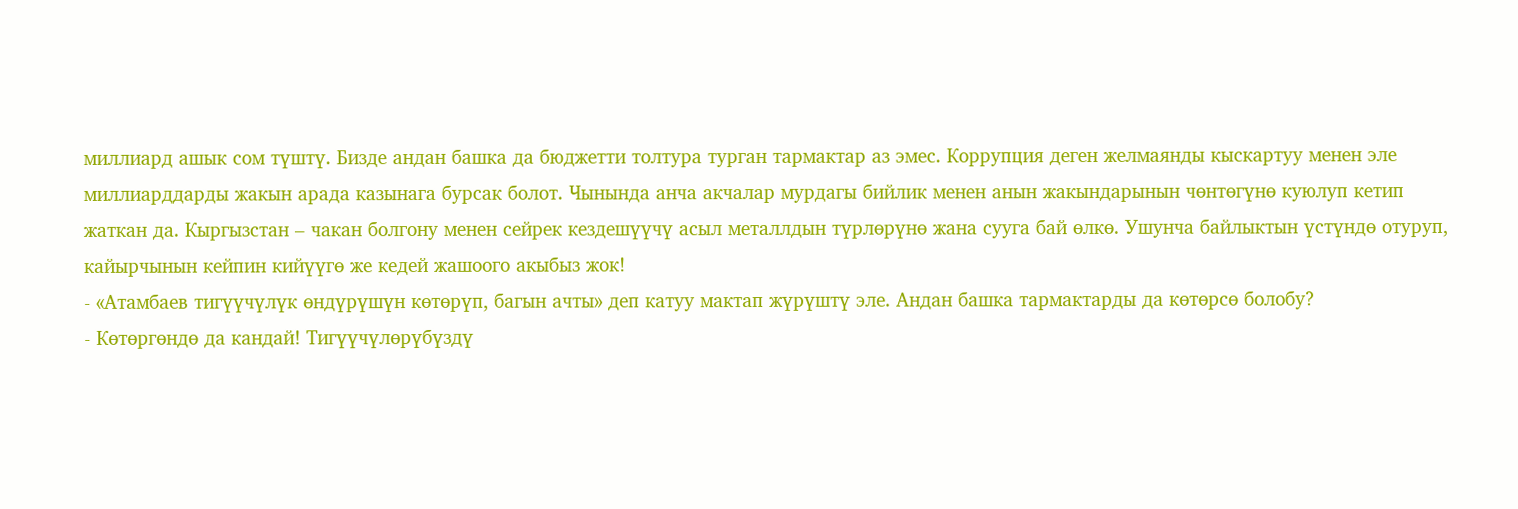миллиард ашык сом түштү. Бизде андан башка да бюджетти толтура турган тармактар аз эмес. Коррупция деген желмаянды кыскартуу менен эле миллиарддарды жакын арада казынага бурсак болот. Чынында анча акчалар мурдагы бийлик менен анын жакындарынын чөнтөгүнө куюлуп кетип жаткан да. Кыргызстан – чакан болгону менен сейрек кездешүүчү асыл металлдын түрлөрүнө жана сууга бай өлкө. Ушунча байлыктын үстүндө отуруп, кайырчынын кейпин кийүүгө же кедей жашоого акыбыз жок!
- «Атамбаев тигүүчүлүк өндүрүшүн көтөрүп, багын ачты» деп катуу мактап жүрүштү эле. Андан башка тармактарды да көтөрсө болобу?
- Көтөргөндө да кандай! Тигүүчүлөрүбүздү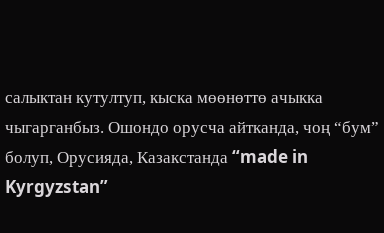салыктан кутултуп, кыска мөөнөттө ачыкка чыгарганбыз. Ошондо орусча айтканда, чоң “бум” болуп, Орусияда, Казакстанда “made in Kyrgyzstan”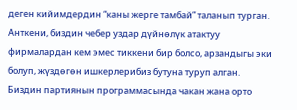деген кийимдердин “каны жерге тамбай” таланып турган. Анткени, биздин чебер уздар дүйнөлүк атактуу фирмалардан кем эмес тиккени бир болсо, арзандыгы эки болуп, жүздөгөн ишкерлерибиз бутуна туруп алган.
Биздин партиянын программасында чакан жана орто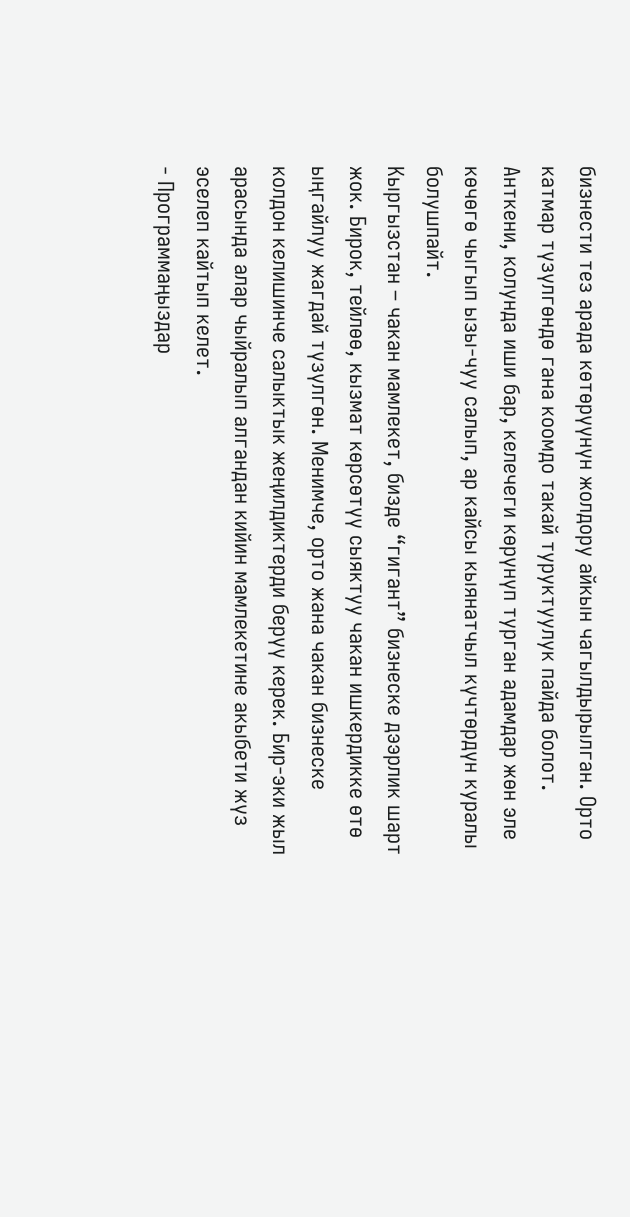бизнести тез арада көтөрүүнүн жолдору айкын чагылдырылган. Орто катмар түзүлгөндө гана коомдо такай туруктуулук пайда болот. Анткени, колунда иши бар, келечеги көрүнүп турган адамдар жөн эле көчөгө чыгып ызы-чуу салып, ар кайсы кыянатчыл күчтөрдүн куралы болушпайт.
Кыргызстан – чакан мамлекет, бизде “гигант” бизнеске дээрлик шарт жок. Бирок, тейлөө, кызмат көрсөтүү сыяктуу чакан ишкердикке өтө ыңгайлуу жагдай түзүлгөн. Менимче, орто жана чакан бизнеске колдон келишинче салыктык жеңилдиктерди берүү керек. Бир-эки жыл арасында алар чыйралып алгандан кийин мамлекетине акыбети жүз эселеп кайтып келет.
- Программаңыздар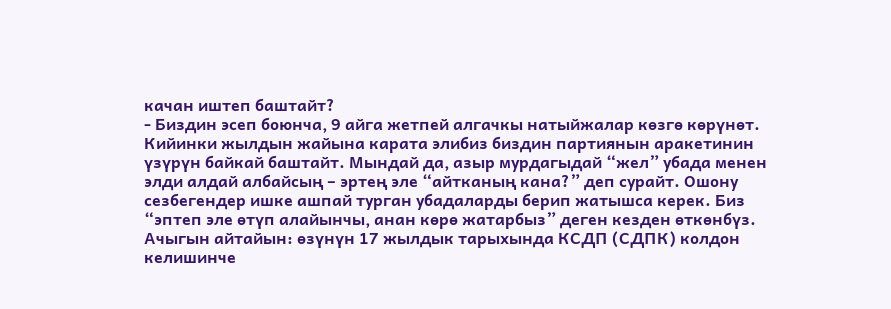качан иштеп баштайт?
- Биздин эсеп боюнча, 9 айга жетпей алгачкы натыйжалар көзгө көрүнөт. Кийинки жылдын жайына карата элибиз биздин партиянын аракетинин үзүрүн байкай баштайт. Мындай да, азыр мурдагыдай “жел” убада менен элди алдай албайсың – эртең эле “айтканың кана?” деп сурайт. Ошону сезбегендер ишке ашпай турган убадаларды берип жатышса керек. Биз “эптеп эле өтүп алайынчы, анан көрө жатарбыз” деген кезден өткөнбүз. Ачыгын айтайын: өзүнүн 17 жылдык тарыхында КСДП (СДПК) колдон келишинче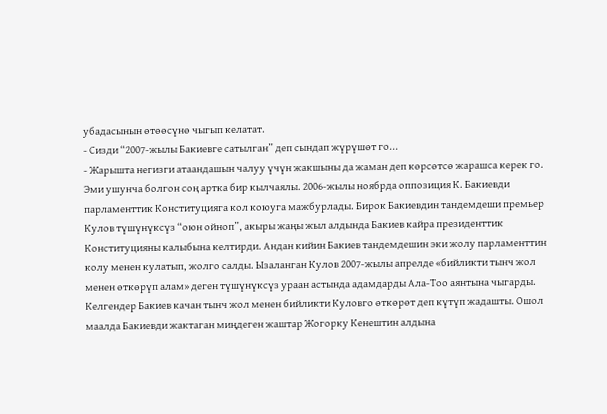убадасынын өтөөсүнө чыгып келатат.
- Сизди “2007-жылы Бакиевге сатылган” деп сындап жүрүшөт го...
- Жарышта негизги атаандашын чалуу үчүн жакшыны да жаман деп көрсөтсө жарашса керек го. Эми ушунча болгон соң артка бир кылчаялы. 2006-жылы ноябрда оппозиция К. Бакиевди парламенттик Конституцияга кол коюуга мажбурлады. Бирок Бакиевдин тандемдеши премьер Кулов түшүнүксүз “оюн ойноп”, акыры жаңы жыл алдында Бакиев кайра президенттик Конституцияны калыбына келтирди. Андан кийин Бакиев тандемдешин эки жолу парламенттин колу менен кулатып, жолго салды. Ызаланган Кулов 2007-жылы апрелде «бийликти тынч жол менен өткөрүп алам» деген түшүнүксүз ураан астында адамдарды Ала-Тоо аянтына чыгарды. Келгендер Бакиев качан тынч жол менен бийликти Куловго өткөрөт деп күтүп жадашты. Ошол маалда Бакиевди жактаган миңдеген жаштар Жогорку Кенештин алдына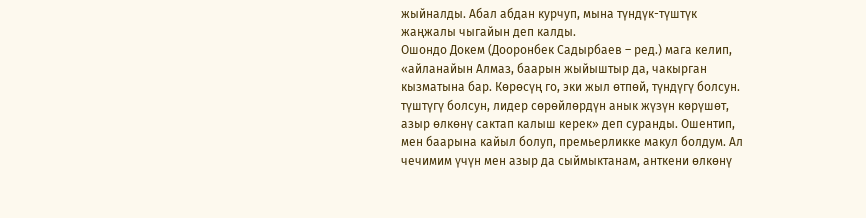жыйналды. Абал абдан курчуп, мына түндүк-түштүк жаңжалы чыгайын деп калды.
Ошондо Докем (Дооронбек Садырбаев – ред.) мага келип, «айланайын Алмаз, баарын жыйыштыр да, чакырган кызматына бар. Көрөсүң го, эки жыл өтпөй, түндүгү болсун. түштүгү болсун, лидер сөрөйлөрдүн анык жүзүн көрүшөт, азыр өлкөнү сактап калыш керек» деп суранды. Ошентип, мен баарына кайыл болуп, премьерликке макул болдум. Ал чечимим үчүн мен азыр да сыймыктанам, анткени өлкөнү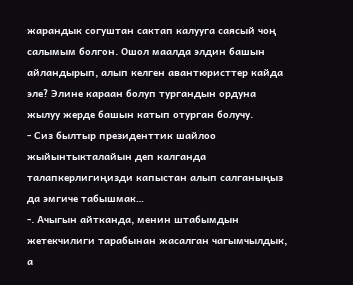жарандык согуштан сактап калууга саясый чоң салымым болгон. Ошол маалда элдин башын айландырып, алып келген авантюристтер кайда эле? Элине караан болуп тургандын ордуна жылуу жерде башын катып отурган болучу.
- Сиз былтыр президенттик шайлоо жыйынтыкталайын деп калганда талапкерлигиңизди капыстан алып салганыңыз да эмгиче табышмак…
-. Ачыгын айтканда, менин штабымдын жетекчилиги тарабынан жасалган чагымчылдык, а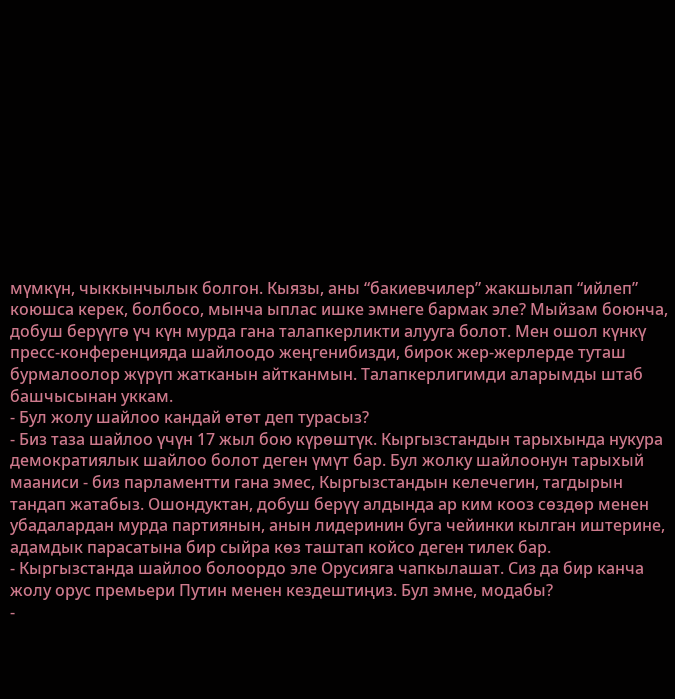мүмкүн, чыккынчылык болгон. Кыязы, аны “бакиевчилер” жакшылап “ийлеп” коюшса керек, болбосо, мынча ыплас ишке эмнеге бармак эле? Мыйзам боюнча, добуш берүүгө үч күн мурда гана талапкерликти алууга болот. Мен ошол күнкү пресс-конференцияда шайлоодо жеңгенибизди, бирок жер-жерлерде туташ бурмалоолор жүрүп жатканын айтканмын. Талапкерлигимди аларымды штаб башчысынан уккам.
- Бул жолу шайлоо кандай өтөт деп турасыз?
- Биз таза шайлоо үчүн 17 жыл бою күрөштүк. Кыргызстандын тарыхында нукура демократиялык шайлоо болот деген үмүт бар. Бул жолку шайлоонун тарыхый мааниси - биз парламентти гана эмес, Кыргызстандын келечегин, тагдырын тандап жатабыз. Ошондуктан, добуш берүү алдында ар ким кооз сөздөр менен убадалардан мурда партиянын, анын лидеринин буга чейинки кылган иштерине, адамдык парасатына бир сыйра көз таштап койсо деген тилек бар.
- Кыргызстанда шайлоо болоордо эле Орусияга чапкылашат. Сиз да бир канча жолу орус премьери Путин менен кездештиңиз. Бул эмне, модабы?
-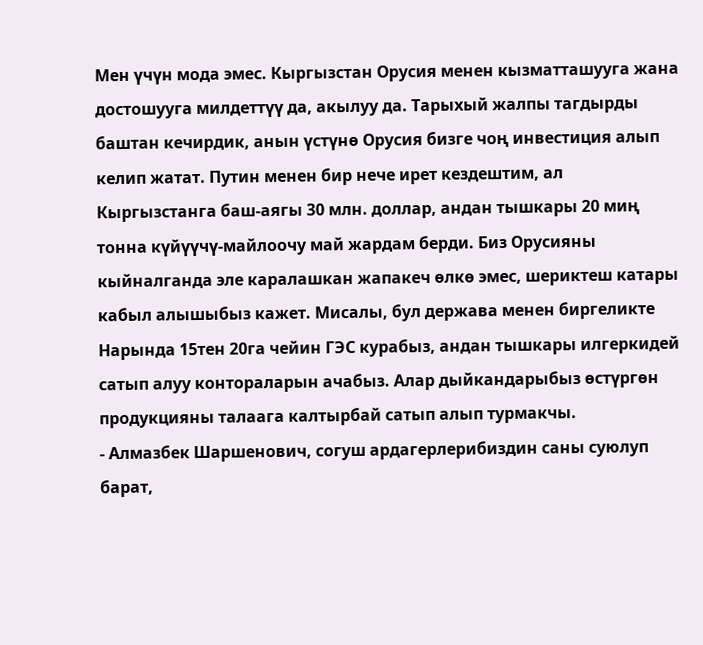Мен үчүн мода эмес. Кыргызстан Орусия менен кызматташууга жана достошууга милдеттүү да, акылуу да. Тарыхый жалпы тагдырды баштан кечирдик, анын үстүнө Орусия бизге чоң инвестиция алып келип жатат. Путин менен бир нече ирет кездештим, ал Кыргызстанга баш-аягы 30 млн. доллар, андан тышкары 20 миң тонна күйүүчү-майлоочу май жардам берди. Биз Орусияны кыйналганда эле каралашкан жапакеч өлкө эмес, шериктеш катары кабыл алышыбыз кажет. Мисалы, бул держава менен биргеликте Нарында 15тен 20га чейин ГЭС курабыз, андан тышкары илгеркидей сатып алуу контораларын ачабыз. Алар дыйкандарыбыз өстүргөн продукцияны талаага калтырбай сатып алып турмакчы.
- Алмазбек Шаршенович, согуш ардагерлерибиздин саны суюлуп барат,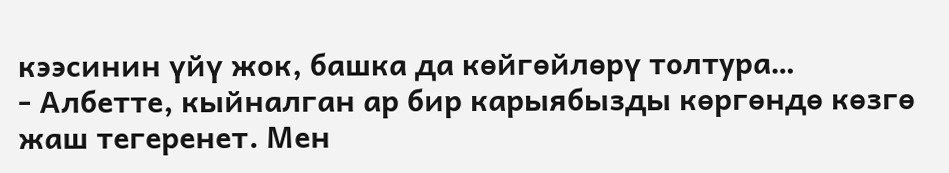кээсинин үйү жок, башка да көйгөйлөрү толтура…
- Албетте, кыйналган ар бир карыябызды көргөндө көзгө жаш тегеренет. Мен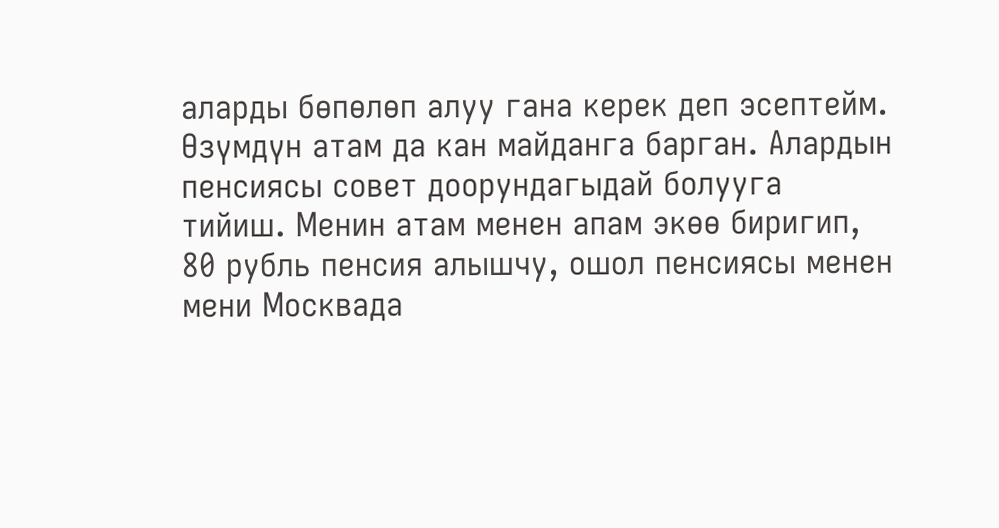аларды бөпөлөп алуу гана керек деп эсептейм. Өзүмдүн атам да кан майданга барган. Алардын пенсиясы совет доорундагыдай болууга тийиш. Менин атам менен апам экөө биригип, 80 рубль пенсия алышчу, ошол пенсиясы менен мени Москвада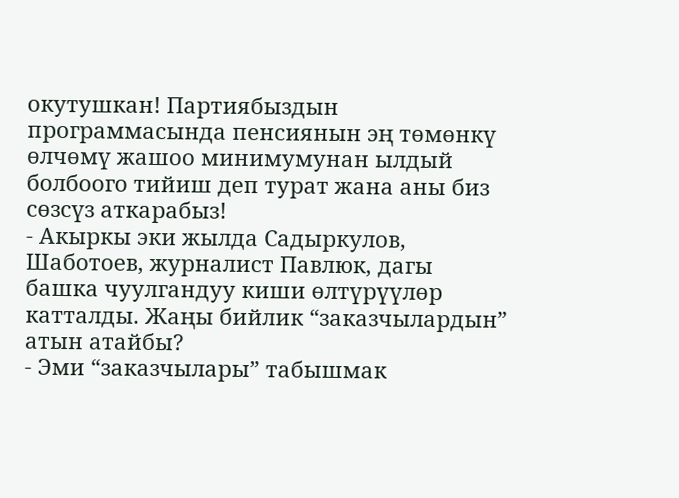окутушкан! Партиябыздын программасында пенсиянын эң төмөнкү өлчөмү жашоо минимумунан ылдый болбоого тийиш деп турат жана аны биз сөзсүз аткарабыз!
- Акыркы эки жылда Садыркулов, Шаботоев, журналист Павлюк, дагы башка чуулгандуу киши өлтүрүүлөр катталды. Жаңы бийлик “заказчылардын” атын атайбы?
- Эми “заказчылары” табышмак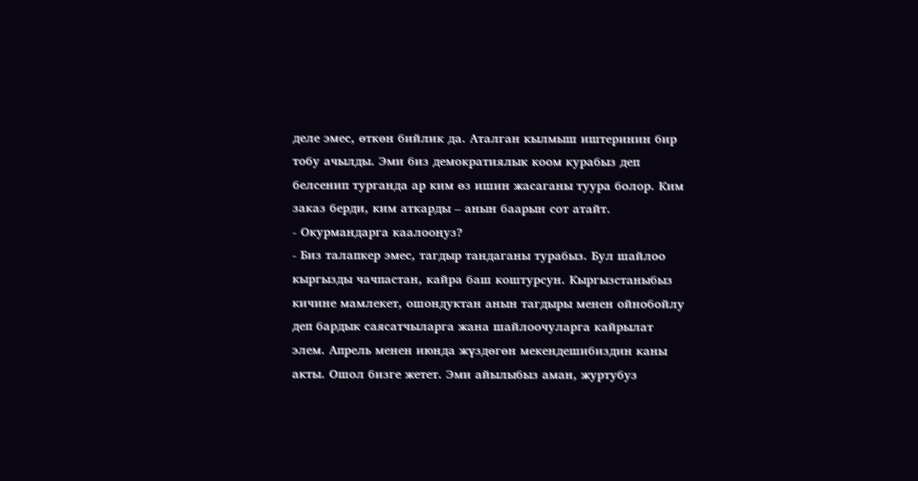деле эмес, өткөн бийлик да. Аталган кылмыш иштеринин бир тобу ачылды. Эми биз демократиялык коом курабыз деп белсенип турганда ар ким өз ишин жасаганы туура болор. Ким заказ берди, ким аткарды – анын баарын сот атайт.
- Окурмандарга каалооңуз?
- Биз талапкер эмес, тагдыр тандаганы турабыз. Бул шайлоо кыргызды чачпастан, кайра баш коштурсун. Кыргызстаныбыз кичине мамлекет, ошондуктан анын тагдыры менен ойнобойлу деп бардык саясатчыларга жана шайлоочуларга кайрылат элем. Апрель менен июнда жүздөгөн мекендешибиздин каны акты. Ошол бизге жетет. Эми айылыбыз аман, журтубуз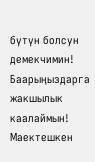бүтүн болсун демекчимин! Баарыңыздарга жакшылык каалаймын!
Маектешкен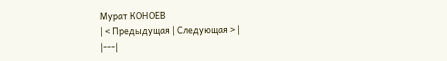Мурат КОНОЕВ
| < Предыдущая | Следующая > |
|---|